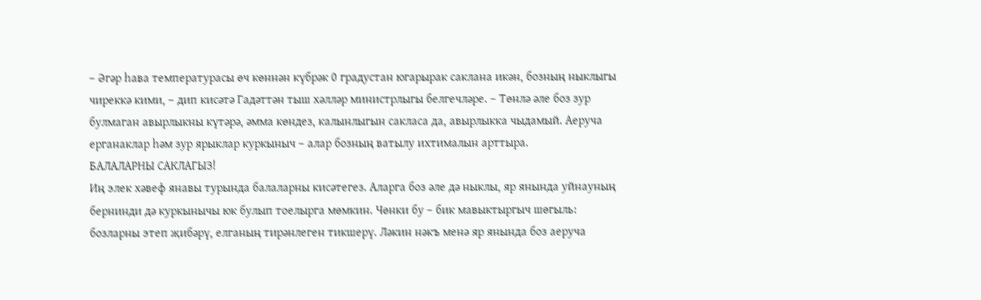– Әгәр һава температурасы өч көннән күбрәк 0 градустан югарырак саклана икән, бозның ныклыгы чиреккә кими, – дип кисәтә Гадәттән тыш хәлләр министрлыгы белгечләре. – Төнлә әле боз зур булмаган авырлыкны күтәрә, әмма көндез, калынлыгын сакласа да, авырлыкка чыдамый. Аеруча ерганаклар һәм зур ярыклар куркыныч – алар бозның ватылу ихтималын арттыра.
БАЛАЛАРНЫ САКЛАГЫЗ!
Иң элек хәвеф янавы турында балаларны кисәтегез. Аларга боз әле дә ныклы, яр янында уйнауның бернинди дә куркынычы юк булып тоелырга мөмкин. Чөнки бу – бик мавыктыргыч шөгыль: бозларны этеп җибәрү, елганың тирәнлеген тикшерү. Ләкин нәкъ менә яр янында боз аеруча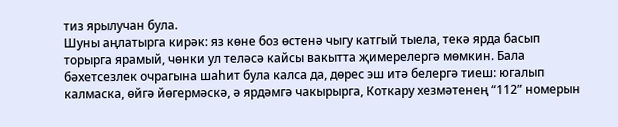тиз ярылучан була.
Шуны аңлатырга кирәк: яз көне боз өстенә чыгу катгый тыела, текә ярда басып торырга ярамый, чөнки ул теләсә кайсы вакытта җимерелергә мөмкин. Бала бәхетсезлек очрагына шаһит була калса да, дөрес эш итә белергә тиеш: югалып калмаска, өйгә йөгермәскә, ә ярдәмгә чакырырга, Коткару хезмәтенең “112” номерын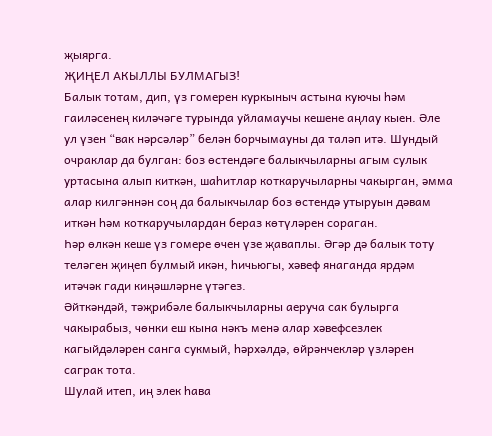җыярга.
ҖИҢЕЛ АКЫЛЛЫ БУЛМАГЫЗ!
Балык тотам, дип, үз гомерен куркыныч астына куючы һәм гаиләсенең киләчәге турында уйламаучы кешене аңлау кыен. Әле ул үзен “вак нәрсәләр” белән борчымауны да таләп итә. Шундый очраклар да булган: боз өстендәге балыкчыларны агым сулык уртасына алып киткән, шаһитлар коткаручыларны чакырган, әмма алар килгәннән соң да балыкчылар боз өстендә утыруын дәвам иткән һәм коткаручылардан бераз көтүләрен сораган.
Һәр өлкән кеше үз гомере өчен үзе җаваплы. Әгәр дә балык тоту теләген җиңеп булмый икән, һичьюгы, хәвеф янаганда ярдәм итәчәк гади киңәшләрне үтәгез.
Әйткәндәй, тәҗрибәле балыкчыларны аеруча сак булырга чакырабыз, чөнки еш кына нәкъ менә алар хәвефсезлек кагыйдәләрен санга сукмый, һәрхәлдә, өйрәнчекләр үзләрен саграк тота.
Шулай итеп, иң элек һава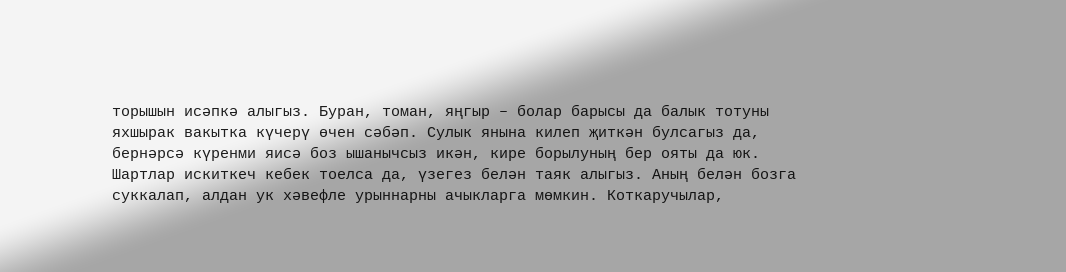торышын исәпкә алыгыз. Буран, томан, яңгыр – болар барысы да балык тотуны яхшырак вакытка күчерү өчен сәбәп. Сулык янына килеп җиткән булсагыз да, бернәрсә күренми яисә боз ышанычсыз икән, кире борылуның бер ояты да юк.
Шартлар искиткеч кебек тоелса да, үзегез белән таяк алыгыз. Аның белән бозга суккалап, алдан ук хәвефле урыннарны ачыкларга мөмкин. Коткаручылар,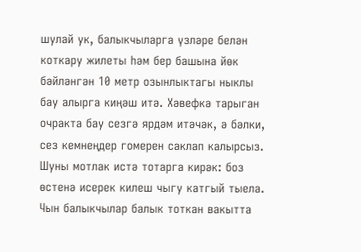шулай ук, балыкчыларга үзләре белән коткару жилеты һәм бер башына йөк бәйләнгән 10 метр озынлыктагы ныклы бау алырга киңәш итә. Хәвефкә тарыган очракта бау сезгә ярдәм итәчәк, ә бәлки, сез кемнеңдер гомерен саклап калырсыз.
Шуны мотлак истә тотарга кирәк: боз өстенә исерек килеш чыгу катгый тыела. Чын балыкчылар балык тоткан вакытта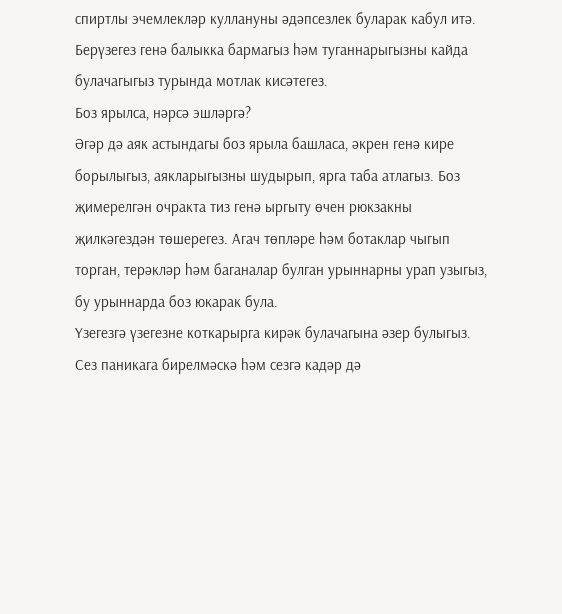спиртлы эчемлекләр куллануны әдәпсезлек буларак кабул итә.
Берүзегез генә балыкка бармагыз һәм туганнарыгызны кайда булачагыгыз турында мотлак кисәтегез.
Боз ярылса, нәрсә эшләргә?
Әгәр дә аяк астындагы боз ярыла башласа, әкрен генә кире борылыгыз, аякларыгызны шудырып, ярга таба атлагыз. Боз җимерелгән очракта тиз генә ыргыту өчен рюкзакны җилкәгездән төшерегез. Агач төпләре һәм ботаклар чыгып торган, терәкләр һәм баганалар булган урыннарны урап узыгыз, бу урыннарда боз юкарак була.
Үзегезгә үзегезне коткарырга кирәк булачагына әзер булыгыз. Сез паникага бирелмәскә һәм сезгә кадәр дә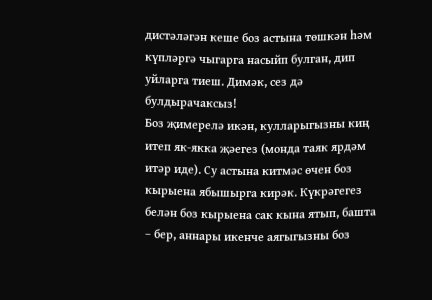дистәләгән кеше боз астына төшкән һәм күпләргә чыгарга насыйп булган, дип уйларга тиеш. Димәк, сез дә булдырачаксыз!
Боз җимерелә икән, кулларыгызны киң итеп як-якка җәегез (монда таяк ярдәм итәр иде). Су астына китмәс өчен боз кырыена ябышырга кирәк. Күкрәгегез белән боз кырыена сак кына ятып, башта – бер, аннары икенче аягыгызны боз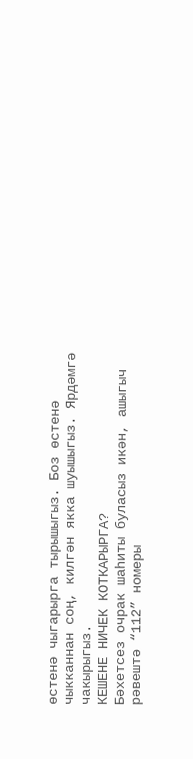өстенә чыгарырга тырышыгыз. Боз өстенә чыкканнан соң, килгән якка шуышыгыз. Ярдәмгә чакырыгыз.
КЕШЕНЕ НИЧЕК КОТКАРЫРГА?
Бәхетсез очрак шаһиты буласыз икән, ашыгыч рәвештә “112” номеры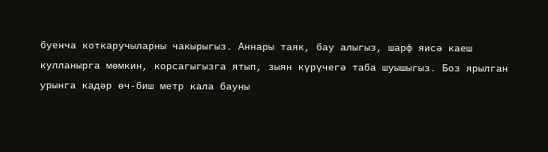буенча коткаручыларны чакырыгыз. Аннары таяк, бау алыгыз, шарф яисә каеш кулланырга мөмкин, корсагыгызга ятып, зыян күрүчегә таба шуышыгыз. Боз ярылган урынга кадәр өч-биш метр кала бауны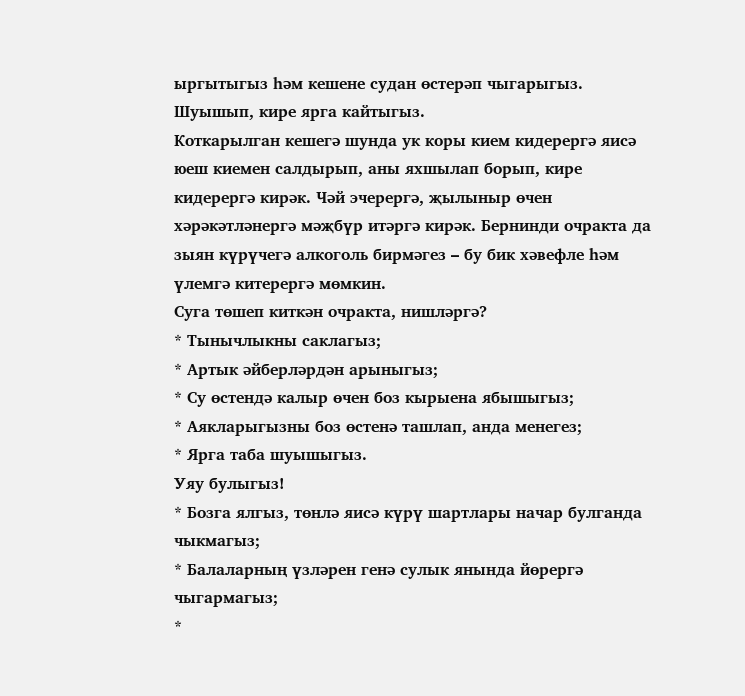ыргытыгыз һәм кешене судан өстерәп чыгарыгыз. Шуышып, кире ярга кайтыгыз.
Коткарылган кешегә шунда ук коры кием кидерергә яисә юеш киемен салдырып, аны яхшылап борып, кире кидерергә кирәк. Чәй эчерергә, җылыныр өчен хәрәкәтләнергә мәҗбүр итәргә кирәк. Бернинди очракта да зыян күрүчегә алкоголь бирмәгез – бу бик хәвефле һәм үлемгә китерергә мөмкин.
Суга төшеп киткән очракта, нишләргә?
* Тынычлыкны саклагыз;
* Артык әйберләрдән арыныгыз;
* Су өстендә калыр өчен боз кырыена ябышыгыз;
* Аякларыгызны боз өстенә ташлап, анда менегез;
* Ярга таба шуышыгыз.
Уяу булыгыз!
* Бозга ялгыз, төнлә яисә күрү шартлары начар булганда чыкмагыз;
* Балаларның үзләрен генә сулык янында йөрергә чыгармагыз;
*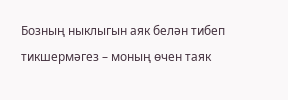Бозның ныклыгын аяк белән тибеп тикшермәгез – моның өчен таяк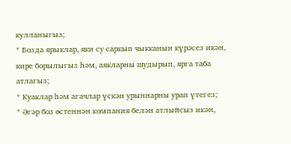кулланыгыз;
* Бозда ярыклар, яки су саркып чыкканын күрәсез икән, кире борылыгыз һәм, аякларны шудырып, ярга таба атлагыз;
* Куаклар һәм агачлар үскән урыннарны урап үтегез;
* Әгәр боз өстеннән компания белән атлыйсыз икән,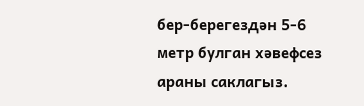бер-берегездән 5-6 метр булган хәвефсез араны саклагыз.